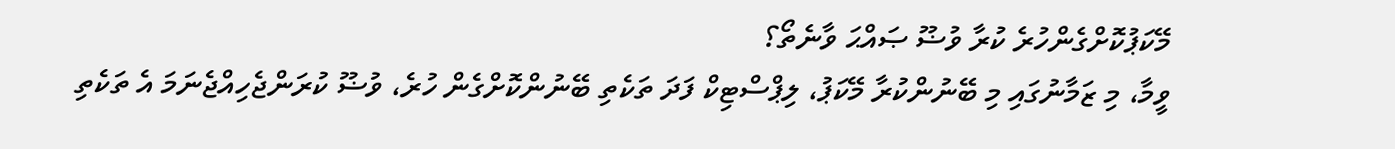މޭކަޕުކޮށްގެންހުރެ ކުރާ ވުޟޫ ޞައްޙަ ވާނެތޯ؟
ވީމާ، މި ޒަމާނުގައި މި ބޭނުންކުރާ މޭކަޕު، ލިޕްސްޓިކް ފަދަ ތަކެތި ބޭނުންކޮށްގެން ހުރެ، ވުޟޫ ކުރަންޖެހިއްޖެނަމަ އެ ތަކެތި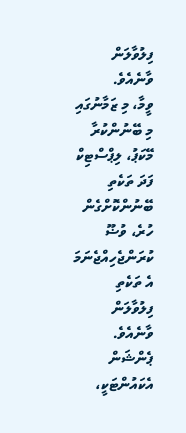ފިލުވާލަން ވާނެއެވެ.
ވީމާ، މި ޒަމާނުގައި މި ބޭނުންކުރާ މޭކަޕު، ލިޕްސްޓިކް ފަދަ ތަކެތި ބޭނުންކޮށްގެން ހުރެ، ވުޟޫ ކުރަންޖެހިއްޖެނަމަ އެ ތަކެތި ފިލުވާލަން ވާނެއެވެ.
ޕެންޝަން އެކައުންޓަކީ،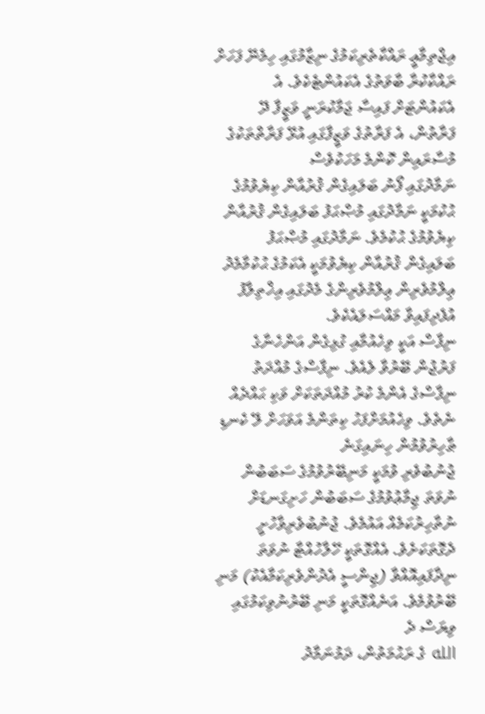އިޖްތިމާޢީ ރައްކާތެރިކަމުގެ ނިޒާމުގައި ހިމެނޭ ފަހަށް ރައްކާކުރާ ބާވަތުގެ އެކައުންޓެކެވެ. އެ އެކައުންޓަށް ފައިސާ ޖަމާކުރަނީ ވަޒީފާ ދޭ ފަރާތުން، އެ ފަރާތުގެ ވަޒީފާގައި އުޅޭ ފަރާތްތަކުގެ މުސާރައިން ކޮންމެ މަހަކުވެސް
ނަމާދުގައި ފޯނު ބަލައިގެން ޤުރުއާން ކިޔެވުމުގެ ޙުކުމަކީ ނަމާދުގައި މުޞްޙަފު ބަލައިގެން ޤުރުއާން ކިޔެވުމުގެ ޙުކުމެވެ. ނަމާދުގައި މުޞްޙަފު ބަލައިގެން ޤުރުއާން ކިޔެވުމަކީ އެކަމުގެ ޙުކުމާމެދު ޢިލްމުވެރިން ޢިލްމުވެރިންގެ މެދުގައި އިޚްތިލާފު އުފެދިފައިވާ މައްސަލައެކެވެ.
ނިފާސް އަކީ ވިހެއުމާއި ގުޅިގެން އަންހެނާގެ ފަރުޖުން ބޭރުވާ ލެއެވެ. ނިފާސްގެ މުއްދަތު ނިފާސްގެ އެންމެ ކުރު މުއްދަތަކަށް ވަކި ޙައްދެއް ނެތެވެ. ވިހެއުމަށްފަހު ކިތަންމެ އަވަހަށް ލޭ ކެނޑި ޠާހިރުވުމުން ހިނައިގަނެ
ޖުނުބުވެރި ވުމަކީ މަނިބޭރުވުމުގެ ސަބަބުން ނުވަތަ ޖިމާޢުވުމުގެ ސަބަބުން ހަށިގަނޑަށް ނުތާހިރުކަމެއް އައުމެވެ. ޖުނުބުވެރިވާހުށީ ދެގޮތަކަށެވެ. އެއްގޮތަކީ ހޭލާހުއްޓާ ނުވަތަ ނިދާފައިއޮއްވާ (ޖިންސީ އެދުންވެރިކަމާއެކު) މަނި ބޭރުވުމެވެ. އަނެއްގޮތަކީ މަނި ބޭރުނުވިކަމުގައި ވިޔަސް ދެ
الله ގެ ރަޙުމަތުން، ދަމުނަމާދު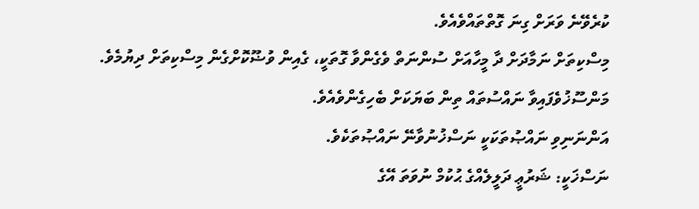ކުރެވޭނެ ވަރަށް ގިނަ ގޮތްތައްވެއެވެ.
މިސްކިތަށް ނަމާދަށް ދާ މީހާއަށް ސުންނަތް ވެގެންވާ ގޮތަކީ، ގެއިން ވުޟޫކޮށްގެން މިސްކިތަށް ދިޔުމެވެ.
މަންސޫޚުވެފައިވާ ނައްސުތައް ތިން ބަޔަކަށް ބެހިގެންވެއެވެ.
އަންނަނިވި ނައްޞުތަކަކީ ނަސްޚުނުވާނޭ ނައްޞުތަކެވެ.
ނަސްޚަކީ: ޝަރުޢީ ދަލީލެއްގެ ޙުކުމް ނުވަތަ އޭގެ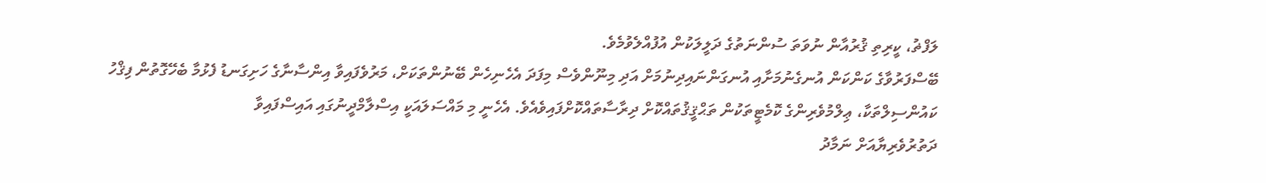ލަފްޡު، ކީރިތި ޤުރުއާން ނުވަތަ ސުންނަތުގެ ދަލީލަކުން އުފުއްލެވުމެވެ.
ބޭސްފަރުވާގެ ކަންކަން އުނގެނުމަށާއި އުނގަންނައިދިނުމަށް އަދި މިނޫންވެސް މިފަދަ އެހެނިހެން ބޭނުންތަކަށް، މަރުވެފައިވާ އިންސާނާގެ ހަށިގަނޑު ފެޅުމާ ބެހޭގޮތުން ފިޤްހު ކައުންސިލްތަކާ، ޢިލްމުވެރިންގެ ކޮމެޓީތަކުން ތަޙްޤީޤުތައްކޮށް ދިރާސާތައްކޮށްފައިވެއެވެ. އެހެނީ މި މައްސަލައަކީ އިސްލާމްދީނުގައި އައިސްފައިވާ
ދަތުރުވެރިޔާއަށް ނަމާދު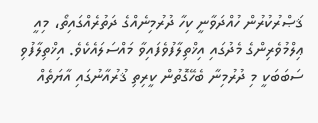ޤަޞްރުކުރުން ހުއްދަވާނީ ކިހާ ދުރުމިނެއްގެ ދަތުރެއްގައިތޯ، މިއީ ޢިލްމުވެރިންގެ މެދުގައި އިޚްތިލާފުވެފައިވާ މައްސަލައެކެވެ. އިޚްތިލާފުވި ސަބަބަކީ މި ދުރުމިނާ ބެހޭގޮތުން ކީރިތި ޤުރުއާނުގައި އާޔަތެއް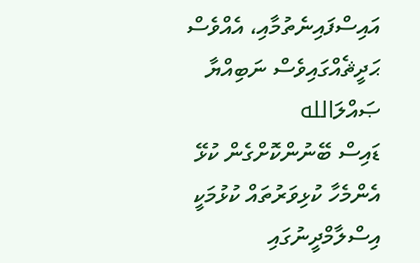އައިސްފައިނެތުމާއި، އެއްވެސް ޙަދީޘެއްގައިވެސް ނަބިއްޔާ ޞައްލަالله
ޑައިސް ބޭނުންކޮށްގެން ކުޅޭ އެންމެހާ ކުޅިވަރުތައް ކުޅުމަކީ އިސްލާމްދީނުގައި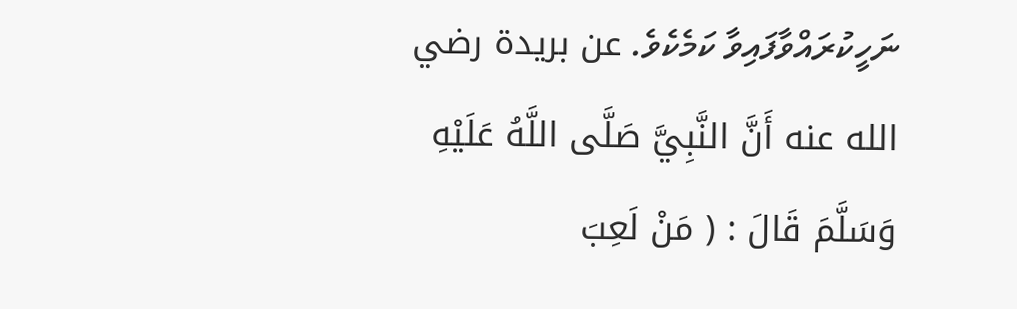ނަހީކުރައްވާފައިވާ ކަމެކެވެ. عن بريدة رضي الله عنه أَنَّ النَّبِيَّ صَلَّى اللَّهُ عَلَيْهِ وَسَلَّمَ قَالَ : ( مَنْ لَعِبَ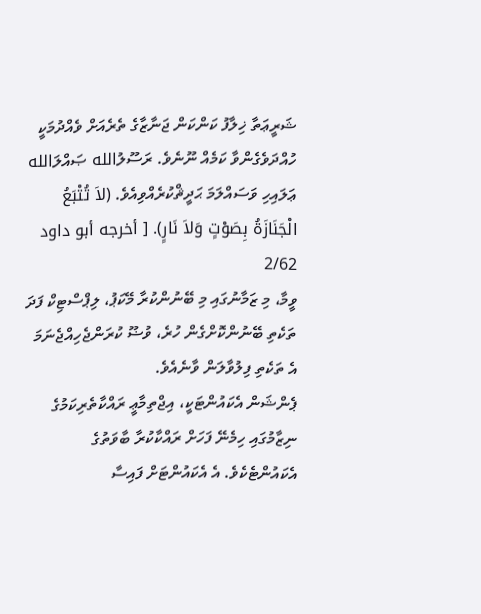ޝަރީޢަތާ ޚިލާފު ކަންކަން ޖަނާޒާގެ ތެރެއަށް ވެއްދުމަކީ ހުއްދަވެގެންވާ ކަމެއް ނޫނެވެ. ރަސޫލުالله ޞައްލަالله ޢަލައިހި ވަސައްލަމަ ޙަދީޘްކުރެއްވިއެވެ. (لاَ تُتْبَعُ الْجَنَازَةُ بِصَوْتٍ وَلاَ نَارٍ). [ أخرجه أبو داود 2/62
ވީމާ، މި ޒަމާނުގައި މި ބޭނުންކުރާ މޭކަޕު، ލިޕްސްޓިކް ފަދަ ތަކެތި ބޭނުންކޮށްގެން ހުރެ، ވުޟޫ ކުރަންޖެހިއްޖެނަމަ އެ ތަކެތި ފިލުވާލަން ވާނެއެވެ.
ޕެންޝަން އެކައުންޓަކީ، އިޖްތިމާޢީ ރައްކާތެރިކަމުގެ ނިޒާމުގައި ހިމެނޭ ފަހަށް ރައްކާކުރާ ބާވަތުގެ އެކައުންޓެކެވެ. އެ އެކައުންޓަށް ފައިސާ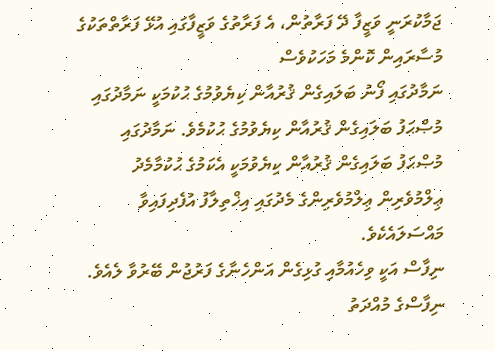ޖަމާކުރަނީ ވަޒީފާ ދޭ ފަރާތުން، އެ ފަރާތުގެ ވަޒީފާގައި އުޅޭ ފަރާތްތަކުގެ މުސާރައިން ކޮންމެ މަހަކުވެސް
ނަމާދުގައި ފޯނު ބަލައިގެން ޤުރުއާން ކިޔެވުމުގެ ޙުކުމަކީ ނަމާދުގައި މުޞްޙަފު ބަލައިގެން ޤުރުއާން ކިޔެވުމުގެ ޙުކުމެވެ. ނަމާދުގައި މުޞްޙަފު ބަލައިގެން ޤުރުއާން ކިޔެވުމަކީ އެކަމުގެ ޙުކުމާމެދު ޢިލްމުވެރިން ޢިލްމުވެރިންގެ މެދުގައި އިޚްތިލާފު އުފެދިފައިވާ މައްސަލައެކެވެ.
ނިފާސް އަކީ ވިހެއުމާއި ގުޅިގެން އަންހެނާގެ ފަރުޖުން ބޭރުވާ ލެއެވެ. ނިފާސްގެ މުއްދަތު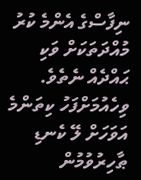ނިފާސްގެ އެންމެ ކުރު މުއްދަތަކަށް ވަކި ޙައްދެއް ނެތެވެ. ވިހެއުމަށްފަހު ކިތަންމެ އަވަހަށް ލޭ ކެނޑި ޠާހިރުވުމުން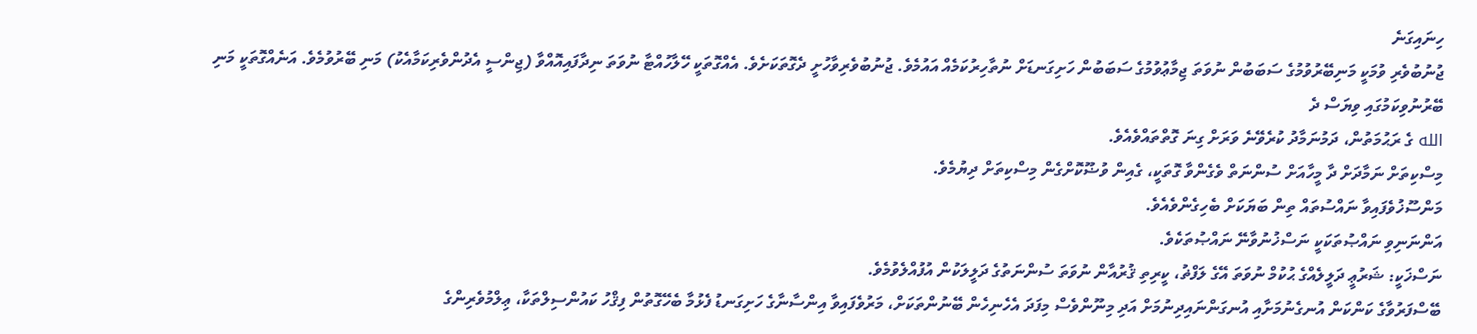ހިނައިގަނެ
ޖުނުބުވެރި ވުމަކީ މަނިބޭރުވުމުގެ ސަބަބުން ނުވަތަ ޖިމާޢުވުމުގެ ސަބަބުން ހަށިގަނޑަށް ނުތާހިރުކަމެއް އައުމެވެ. ޖުނުބުވެރިވާހުށީ ދެގޮތަކަށެވެ. އެއްގޮތަކީ ހޭލާހުއްޓާ ނުވަތަ ނިދާފައިއޮއްވާ (ޖިންސީ އެދުންވެރިކަމާއެކު) މަނި ބޭރުވުމެވެ. އަނެއްގޮތަކީ މަނި ބޭރުނުވިކަމުގައި ވިޔަސް ދެ
الله ގެ ރަޙުމަތުން، ދަމުނަމާދު ކުރެވޭނެ ވަރަށް ގިނަ ގޮތްތައްވެއެވެ.
މިސްކިތަށް ނަމާދަށް ދާ މީހާއަށް ސުންނަތް ވެގެންވާ ގޮތަކީ، ގެއިން ވުޟޫކޮށްގެން މިސްކިތަށް ދިޔުމެވެ.
މަންސޫޚުވެފައިވާ ނައްސުތައް ތިން ބަޔަކަށް ބެހިގެންވެއެވެ.
އަންނަނިވި ނައްޞުތަކަކީ ނަސްޚުނުވާނޭ ނައްޞުތަކެވެ.
ނަސްޚަކީ: ޝަރުޢީ ދަލީލެއްގެ ޙުކުމް ނުވަތަ އޭގެ ލަފްޡު، ކީރިތި ޤުރުއާން ނުވަތަ ސުންނަތުގެ ދަލީލަކުން އުފުއްލެވުމެވެ.
ބޭސްފަރުވާގެ ކަންކަން އުނގެނުމަށާއި އުނގަންނައިދިނުމަށް އަދި މިނޫންވެސް މިފަދަ އެހެނިހެން ބޭނުންތަކަށް، މަރުވެފައިވާ އިންސާނާގެ ހަށިގަނޑު ފެޅުމާ ބެހޭގޮތުން ފިޤްހު ކައުންސިލްތަކާ، ޢިލްމުވެރިންގެ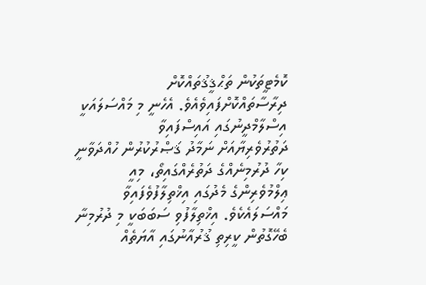ކޮމެޓީތަކުން ތަޙްޤީޤުތައްކޮށް ދިރާސާތައްކޮށްފައިވެއެވެ. އެހެނީ މި މައްސަލައަކީ އިސްލާމްދީނުގައި އައިސްފައިވާ
ދަތުރުވެރިޔާއަށް ނަމާދު ޤަޞްރުކުރުން ހުއްދަވާނީ ކިހާ ދުރުމިނެއްގެ ދަތުރެއްގައިތޯ، މިއީ ޢިލްމުވެރިންގެ މެދުގައި އިޚްތިލާފުވެފައިވާ މައްސަލައެކެވެ. އިޚްތިލާފުވި ސަބަބަކީ މި ދުރުމިނާ ބެހޭގޮތުން ކީރިތި ޤުރުއާނުގައި އާޔަތެއް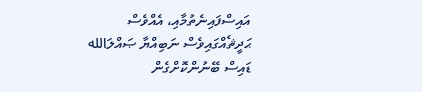އައިސްފައިނެތުމާއި، އެއްވެސް ޙަދީޘެއްގައިވެސް ނަބިއްޔާ ޞައްލަالله
ޑައިސް ބޭނުންކޮށްގެން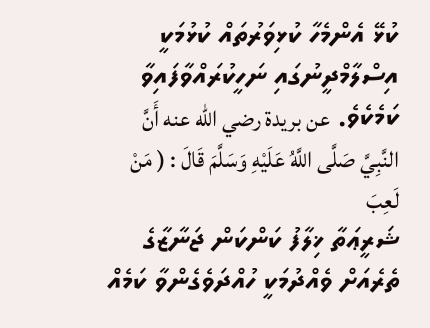ކުޅޭ އެންމެހާ ކުޅިވަރުތައް ކުޅުމަކީ އިސްލާމްދީނުގައި ނަހީކުރައްވާފައިވާ ކަމެކެވެ. عن بريدة رضي الله عنه أَنَّ النَّبِيَّ صَلَّى اللَّهُ عَلَيْهِ وَسَلَّمَ قَالَ : ( مَنْ لَعِبَ
ޝަރީޢަތާ ޚިލާފު ކަންކަން ޖަނާޒާގެ ތެރެއަށް ވެއްދުމަކީ ހުއްދަވެގެންވާ ކަމެއް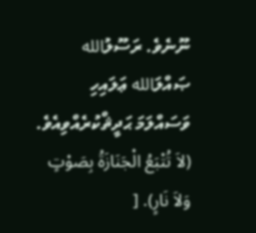ނޫނެވެ. ރަސޫލުالله ޞައްލަالله ޢަލައިހި ވަސައްލަމަ ޙަދީޘްކުރެއްވިއެވެ. (لاَ تُتْبَعُ الْجَنَازَةُ بِصَوْتٍ وَلاَ نَارٍ). [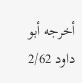أخرجه أبو داود 2/62